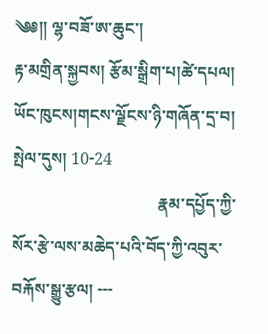༄༅།། ལྷ་བཟོ་ཨ་ཆུང་།
རྟ་མགྲིན་སྐྱབས། རྩོམ་སྒྲིག་པ།ཚེ་དཔལ། ཡོང་ཁུངས།གངས་ལྗོངས་ཉི་གཞོན་དྲ་བ། སྤེལ་དུས། 10-24
                                   རྣམ་དཔྱོད་ཀྱི་སོར་རྩེ་ལས་མཆེད་པའི་བོད་ཀྱི་འབུར་བརྐོས་སྒྱུ་རྩལ། ---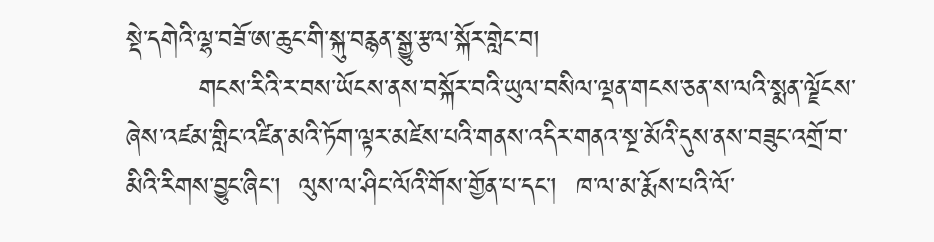སྡེ་དགེའི་ལྷ་བཟོ་ཨ་ཆུང་གི་སྐུ་བརྙན་སྒྱུ་རྩལ་སྐོར་གླེང་བ།
        གངས་རིའི་ར་བས་ཡོངས་ནས་བསྐོར་བའི་ཡུལ་བསིལ་ལྡན་གངས་ཅན་ས་ལའི་སྨན་ལྗོངས་ཞེས་འཛམ་གླིང་འཛིན་མའི་ཏོག་ལྟར་མཛེས་པའི་གནས་འདིར་གནའ་སྔ་མོའི་དུས་ནས་བཟུང་འགྲོ་བ་མིའི་རིགས་བྱུང་ཞིང་།  ལུས་ལ་ཤིང་ལོའི་གོས་གྱོན་པ་དང་།  ཁ་ལ་མ་རྨོས་པའི་ལོ་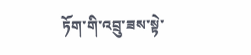ཏོག་གི་འབྲུ་ཟས་སྟེ་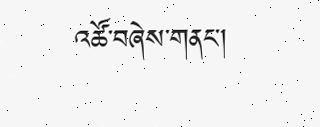འཚོ་བཞེས་གནང་།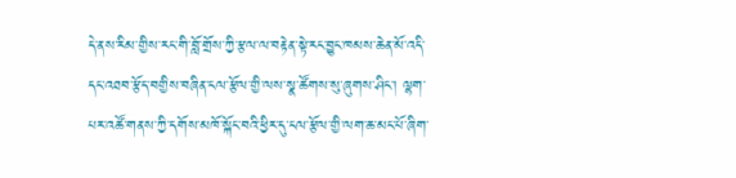དེ་ནས་རིམ་གྱིས་རང་གི་བློ་གྲོས་ཀྱི་རྩལ་ལ་བརྟེན་སྟེ་རང་བྱུང་ཁམས་ཆེན་མོ་འདི་དང་འཐབ་རྩོད་བགྱིས་བཞིན་ངལ་རྩོལ་གྱི་ལས་སྣ་ཚོགས་སུ་ཞུགས་ཤིང་། ལྷག་པར་འཚོ་གནས་ཀྱི་དགོས་མཁོ་སྐོང་བའི་ཕྱིར་དུ་ངལ་རྩོལ་གྱི་ལག་ཆ་མང་པོ་ཞིག་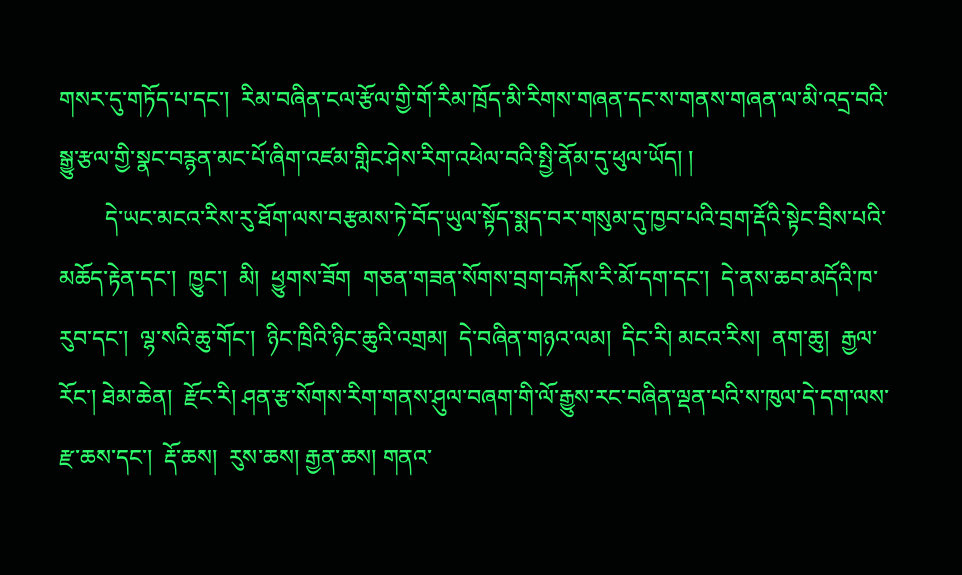གསར་དུ་གཏོད་པ་དང་།  རིམ་བཞིན་ངལ་རྩོལ་གྱི་གོ་རིམ་ཁྲོད་མི་རིགས་གཞན་དང་ས་གནས་གཞན་ལ་མི་འདྲ་བའི་སྒྱུ་རྩལ་གྱི་སྣང་བརྙན་མང་པོ་ཞིག་འཛམ་གླིང་ཤེས་རིག་འཕེལ་བའི་སྤྱི་ནོམ་དུ་ཕུལ་ཡོད། །
        དེ་ཡང་མངའ་རིས་རུ་ཐོག་ལས་བརྩམས་ཏེ་བོད་ཡུལ་སྟོད་སྨད་བར་གསུམ་དུ་ཁྱབ་པའི་བྲག་རྡོའི་སྟེང་བྲིས་པའི་མཆོད་རྟེན་དང་།  ཁྱུང་།  མི།  ཕྱུགས་ཟོག  གཅན་གཟན་སོགས་བྲག་བརྐོས་རི་མོ་དག་དང་།  དེ་ནས་ཆབ་མདོའི་ཁ་རུབ་དང་།  ལྷ་སའི་ཆུ་གོང་།  ཉིང་ཁྲིའི་ཉིང་ཆུའི་འགྲམ།  དེ་བཞིན་གཉའ་ལམ།  དིང་རི། མངའ་རིས།  ནག་ཆུ།  རྒྱལ་རོང་། ཐེམ་ཆེན།  རྫོང་རི། ཤན་རྩ་སོགས་རིག་གནས་ཤུལ་བཞག་གི་ལོ་རྒྱུས་རང་བཞིན་ལྡན་པའི་ས་ཁུལ་དེ་དག་ལས་རྫ་ཆས་དང་།  རྡོ་ཆས།  རུས་ཆས། རྒྱན་ཆས། གནའ་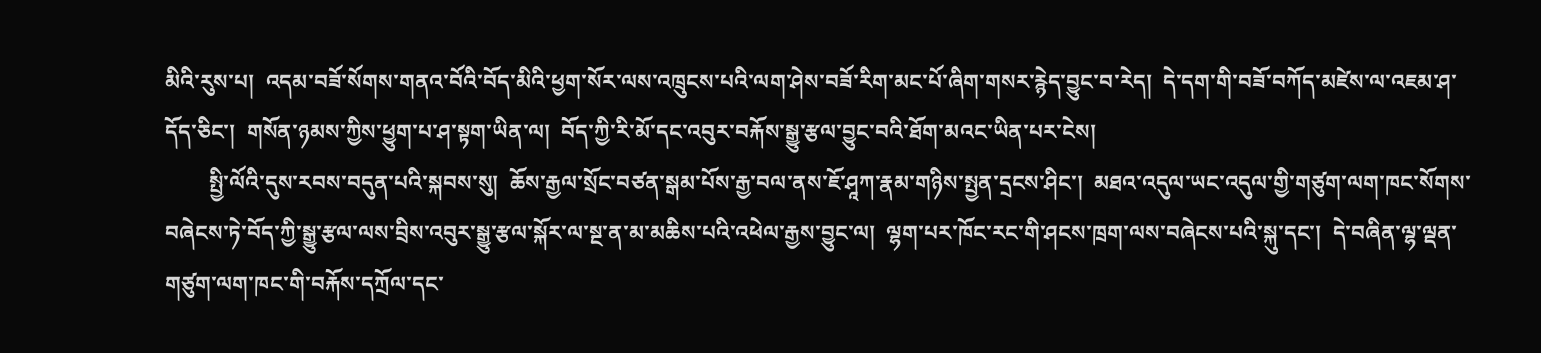མིའི་རུས་པ།  འདམ་བཟོ་སོགས་གནའ་བོའི་བོད་མིའི་ཕྱག་སོར་ལས་འཁྲུངས་པའི་ལག་ཤེས་བཟོ་རིག་མང་པོ་ཞིག་གསར་རྙེད་བྱུང་བ་རེད།  དེ་དག་གི་བཟོ་བཀོད་མཛེས་ལ་འཇམ་ཤ་དོད་ཅིང་།  གསོན་ཉམས་ཀྱིས་ཕྱུག་པ་ཤ་སྟག་ཡིན་ལ།  བོད་ཀྱི་རི་མོ་དང་འབུར་བརྐོས་སྒྱུ་རྩལ་བྱུང་བའི་ཐོག་མའང་ཡིན་པར་ངེས།
        སྤྱི་ལོའི་དུས་རབས་བདུན་པའི་སྐབས་སུ།  ཆོས་རྒྱལ་སྲོང་བཙན་སྒམ་པོས་རྒྱ་བལ་ནས་ཇོ་ཤཱཀ་རྣམ་གཉིས་སྤྱན་དྲངས་ཤིང་།  མཐའ་འདུལ་ཡང་འདུལ་གྱི་གཙུག་ལག་ཁང་སོགས་བཞེངས་ཏེ་བོད་ཀྱི་སྒྱུ་རྩལ་ལས་བྲིས་འབུར་སྒྱུ་རྩལ་སྐོར་ལ་སྔ་ན་མ་མཆིས་པའི་འཕེལ་རྒྱས་བྱུང་ལ།  ལྷག་པར་ཁོང་རང་གི་ཤངས་ཁྲག་ལས་བཞེངས་པའི་སྐུ་དང་།  དེ་བཞིན་ལྷ་ལྡན་གཙུག་ལག་ཁང་གི་བརྐོས་དཀྲོལ་དང་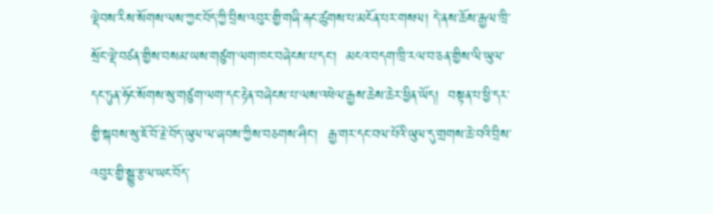ལྡེབས་རིས་སོགས་ལས་ཀྱང་བོད་ཀྱི་བྲིས་འབུར་གྱི་གཞི་རྐང་ཚུགས་པ་མངོན་པར་གསལ། དེ་ནས་ཆོས་རྒྱལ་ཁྲི་སྲོང་ལྡེ་བཙན་གྱིས་བསམ་ཡས་གཙུག་ལག་ཁང་བཞེངས་པ་དང་།  མངའ་བདག་ཁྲི་རལ་བ་ཅན་གྱིས་ལི་ཡུལ་དང་ཏུན་ཧོང་སོགས་སུ་གཙུག་ལག་དང་རྟེན་བཞེངས་པ་ལས་འཕེལ་རྒྱས་ཆེས་ཆེར་ཕྱིན་ཡོད།  བསྟན་པ་ཕྱི་དར་གྱི་སྐབས་སུ་ཇོ་བོ་རྗེ་བོད་ཡུལ་ལ་ཞབས་ཀྱིས་བཅགས་ཤིང་།  རྒྱ་གར་དང་བལ་པོའི་ཡུལ་དུ་གྲགས་ཆེ་བའི་བྲིས་འབུར་གྱི་སྒྱུ་རྩལ་ཡང་བོད་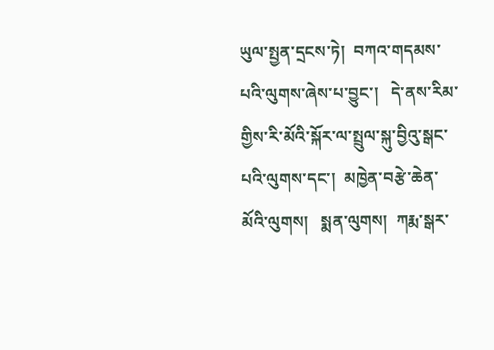ཡུལ་སྤྱན་དྲངས་ཏེ།  བཀའ་གདམས་པའི་ལུགས་ཞེས་པ་བྱུང་།   དེ་ནས་རིམ་གྱིས་རི་མོའི་སྐོར་ལ་སྤྲུལ་སྐུ་བྱིའུ་སྒང་པའི་ལུགས་དང་།  མཁྱེན་བརྩེ་ཆེན་མོའི་ལུགས།   སྨན་ལུགས།  ཀརྨ་སྒར་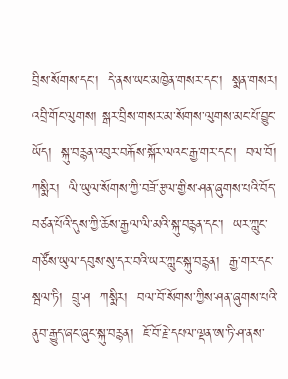བྲིས་སོགས་དང་།  དེ་ནས་ཡང་མཁྱེན་གསར་དང་།  སྨན་གསར།  འབྲི་གོང་ལུགས། སྒར་བྲིས་གསར་མ་སོགས་ལུགས་མང་པོ་བྱུང་ཡོད།  སྐུ་བརྙན་འབུར་བརྐོས་སྐོར་ལའང་རྒྱ་གར་དང་།  བལ་བོ།  ཀསྨིར།  ལི་ཡུལ་སོགས་ཀྱི་བཟོ་རྩལ་གྱིས་ཤན་ཞུགས་པའི་བོད་བཙན་པོའི་དུས་ཀྱི་ཆོས་རྒྱལ་ལི་མའི་སྐུ་བརྙན་དང་།  ཡར་ཀླུང་གཙོས་ཡུལ་དབུས་སུ་དར་བའི་ཡར་ཀླུང་སྐུ་བརྙན།  རྒྱ་གར་དང་སྦལ་ཏི།  བྲུ་ཤ  ཀསྨིར།  བལ་བོ་སོགས་ཀྱིས་ཤན་ཞུགས་པའི་ནུབ་རྒྱུད་ཞང་ཞུང་སྐུ་བརྙན།  ཇོ་བོ་རྗེ་དཔལ་ལྡན་ཨ་ཏི་ཤ་ནས་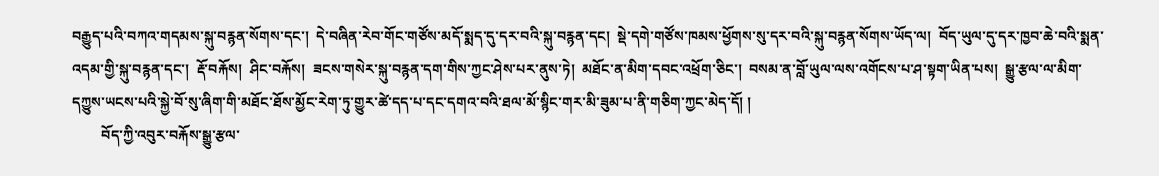བརྒྱུད་པའི་བཀའ་གདམས་སྐུ་བརྙན་སོགས་དང་།  དེ་བཞིན་རེབ་གོང་གཙོས་མདོ་སྨད་དུ་དར་བའི་སྐུ་བརྙན་དང།  སྡེ་དགེ་གཙོས་ཁམས་ཕྱོགས་སུ་དར་བའི་སྐུ་བརྙན་སོགས་ཡོད་ལ།  བོད་ཡུལ་དུ་དར་ཁྱབ་ཆེ་བའི་སྨན་འདམ་གྱི་སྐུ་བརྙན་དང་།  རྡོ་བརྐོས།  ཤིང་བརྐོས།  ཟངས་གསེར་སྐུ་བརྙན་དག་གིས་ཀྱང་ཤེས་པར་ནུས་ཏེ།  མཐོང་ན་མིག་དབང་འཕྲོག་ཅིང་།  བསམ་ན་བློ་ཡུལ་ལས་འགོངས་པ་ཤ་སྟག་ཡིན་པས།  སྒྱུ་རྩལ་ལ་མིག་དཀྱུས་ཡངས་པའི་སྐྱེ་བོ་སུ་ཞིག་གི་མཐོང་ཐོས་མྱོང་རེག་ཏུ་གྱུར་ཚེ་དད་པ་དང་དགའ་བའི་ཐལ་མོ་སྙིང་གར་མི་ཟུམ་པ་ནི་གཅིག་ཀྱང་མེད་དོ། །
        བོད་ཀྱི་འབུར་བརྐོས་སྒྱུ་རྩལ་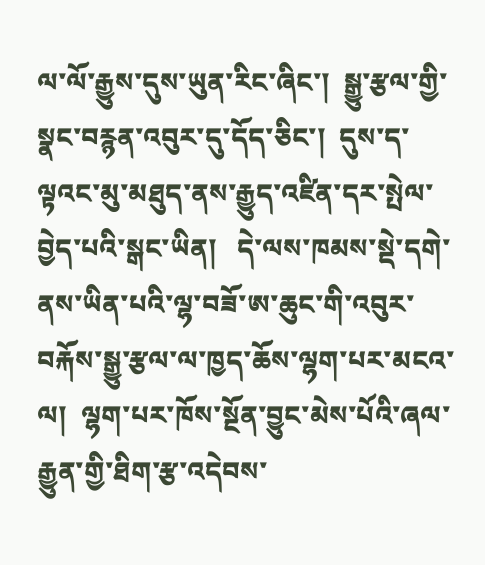ལ་ལོ་རྒྱུས་དུས་ཡུན་རིང་ཞིང་།  སྒྱུ་རྩལ་གྱི་སྣང་བརྙན་འབུར་དུ་དོད་ཅིང་།  དུས་ད་ལྟའང་མུ་མཐུད་ནས་རྒྱུད་འཛིན་དར་སྤེལ་བྱེད་པའི་སྒང་ཡིན།   དེ་ལས་ཁམས་སྡེ་དགེ་ནས་ཡིན་པའི་ལྷ་བཟོ་ཨ་ཆུང་གི་འབུར་བརྐོས་སྒྱུ་རྩལ་ལ་ཁྱད་ཆོས་ལྷག་པར་མངའ་ལ།  ལྷག་པར་ཁོས་སྔོན་བྱུང་མེས་པོའི་ཞལ་རྒྱུན་གྱི་ཐིག་རྩ་འདེབས་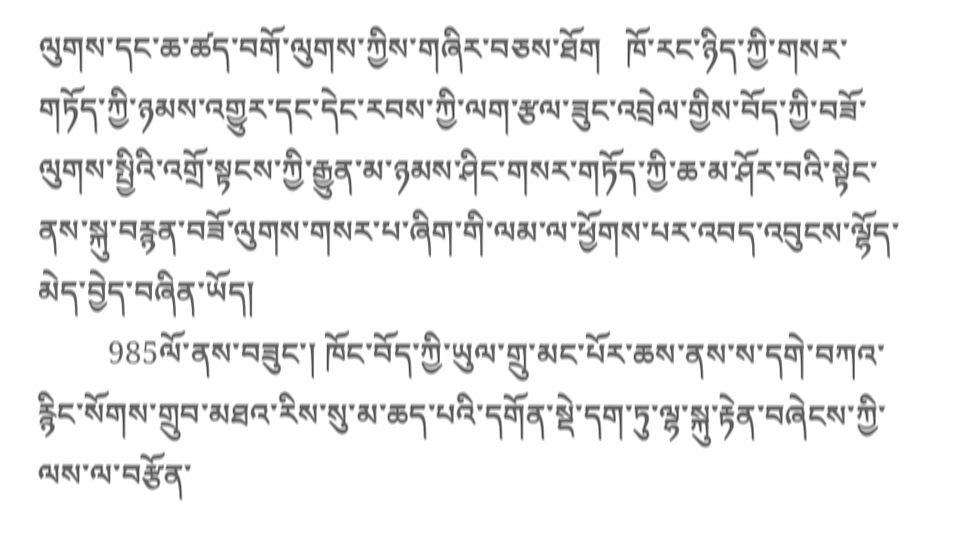ལུགས་དང་ཆ་ཚད་བགོ་ལུགས་ཀྱིས་གཞིར་བཅས་ཐོག   ཁོ་རང་ཉིད་ཀྱི་གསར་གཏོད་ཀྱི་ཉམས་འགྱུར་དང་དེང་རབས་ཀྱི་ལག་རྩལ་ཟུང་འབྲེལ་གྱིས་བོད་ཀྱི་བཟོ་ལུགས་སྤྱིའི་འགྲོ་སྟངས་ཀྱི་རྒྱུན་མ་ཉམས་ཤིང་གསར་གཏོད་ཀྱི་ཆ་མ་ཤོར་བའི་སྟེང་ནས་སྐུ་བརྙན་བཟོ་ལུགས་གསར་པ་ཞིག་གི་ལམ་ལ་ཕྱོགས་པར་འབད་འབུངས་ལྷོད་མེད་བྱེད་བཞིན་ཡོད།
         985ལོ་ནས་བཟུང་། ཁོང་བོད་ཀྱི་ཡུལ་གྲུ་མང་པོར་ཆས་ནས་ས་དགེ་བཀའ་རྙིང་སོགས་གྲུབ་མཐའ་རིས་སུ་མ་ཆད་པའི་དགོན་སྡེ་དག་ཏུ་ལྷ་སྐུ་རྟེན་བཞེངས་ཀྱི་ལས་ལ་བརྩོན་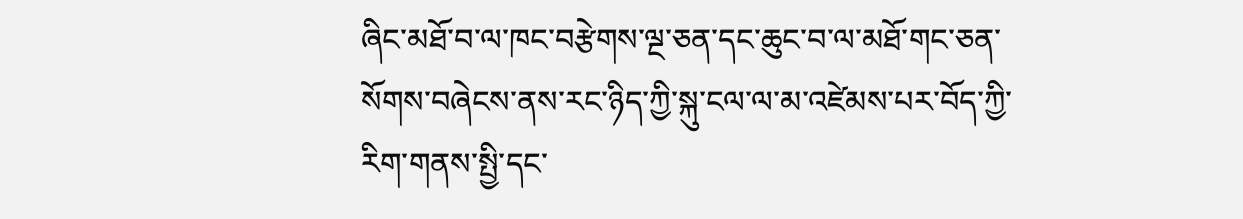ཞིང་མཐོ་བ་ལ་ཁང་བརྩེགས་ལྔ་ཅན་དང་ཆུང་བ་ལ་མཐོ་གང་ཅན་སོགས་བཞེངས་ནས་རང་ཉིད་ཀྱི་སྐུ་ངལ་ལ་མ་འཛེམས་པར་བོད་ཀྱི་རིག་གནས་སྤྱི་དང་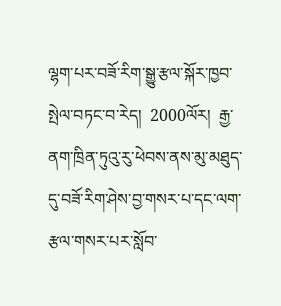ལྷག་པར་བཟོ་རིག་སྒྱུ་རྩལ་སྐོར་ཁྱབ་སྤེལ་བཏང་བ་རེད།  2000ལོར།  རྒྱ་ནག་ཁྲིན་ཏུའུ་རུ་ཕེབས་ནས་མུ་མཐུད་དུ་བཟོ་རིག་ཤེས་བྱ་གསར་པ་དང་ལག་རྩལ་གསར་པར་སློབ་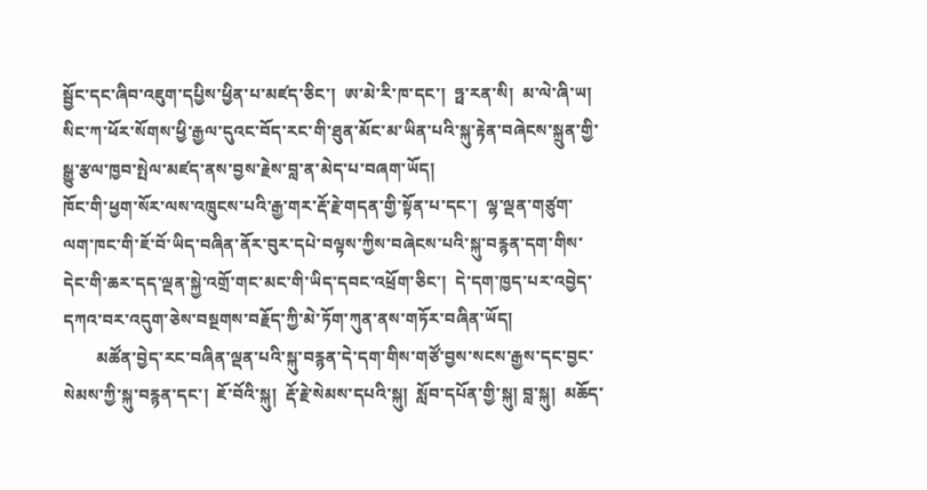སྦྱོང་དང་ཞིབ་འཇུག་དཔྱིས་ཕྱིན་པ་མཛད་ཅིང་།  ཨ་མེ་རི་ཁ་དང་།  ཧྥ་རན་སི།  མ་ལེ་ཞི་ཡ།  སིང་ཀ་ཕོར་སོགས་ཕྱི་རྒྱལ་དུའང་བོད་རང་གི་ཐུན་མོང་མ་ཡིན་པའི་སྐུ་རྟེན་བཞེངས་སྐྲུན་གྱི་སྒྱུ་རྩལ་ཁྱབ་སྤེལ་མཛད་ནས་བྱས་རྗེས་བླ་ན་མེད་པ་བཞག་ཡོད།
ཁོང་གི་ཕྱག་སོར་ལས་འཁྲུངས་པའི་རྒྱ་གར་རྡོ་རྗེ་གདན་གྱི་སྟོན་པ་དང་།  ལྷ་ལྡན་གཙུག་ལག་ཁང་གི་ཇོ་བོ་ཡིད་བཞིན་ནོར་བུར་དཔེ་བལྟས་ཀྱིས་བཞེངས་པའི་སྐུ་བརྙན་དག་གིས་དེང་གི་ཆར་དད་ལྡན་སྐྱེ་འགྲོ་གང་མང་གི་ཡིད་དབང་འཕྲོག་ཅིང་།  དེ་དག་ཁྱད་པར་འབྱེད་དཀའ་བར་འདུག་ཅེས་བསྔགས་བརྗོད་ཀྱི་མེ་ཏོག་ཀུན་ནས་གཏོར་བཞིན་ཡོད།
        མཚོན་བྱེད་རང་བཞིན་ལྡན་པའི་སྐུ་བརྙན་དེ་དག་གིས་གཙོ་བྱས་སངས་རྒྱས་དང་བྱང་སེམས་ཀྱི་སྐུ་བརྙན་དང་།  ཇོ་བོའི་སྐུ།  རྡོ་རྗེ་སེམས་དཔའི་སྐུ།  སློབ་དཔོན་གྱི་སྐུ། བླ་སྐུ།  མཆོད་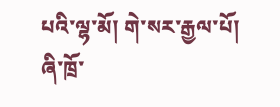པའི་ལྷ་མོ། གེ་སར་རྒྱལ་པོ།  ཞི་ཁྲོ་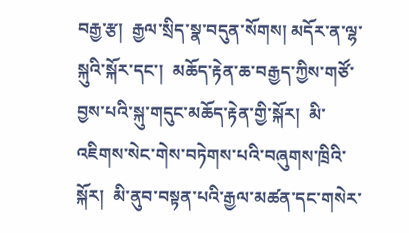བརྒྱ་རྩ།  རྒྱལ་སྲིད་སྣ་བདུན་སོགས། མདོར་ན་ལྷ་སྐུའི་སྐོར་དང་།  མཆོད་རྟེན་ཆ་བརྒྱད་ཀྱིས་གཙོ་བྱས་པའི་སྐུ་གདུང་མཆོད་རྟེན་གྱི་སྐོར།  མི་འཇིགས་སེང་གེས་བཏེགས་པའི་བཞུགས་ཁྲིའི་སྐོར།  མི་ནུབ་བསྟན་པའི་རྒྱལ་མཚན་དང་གསེར་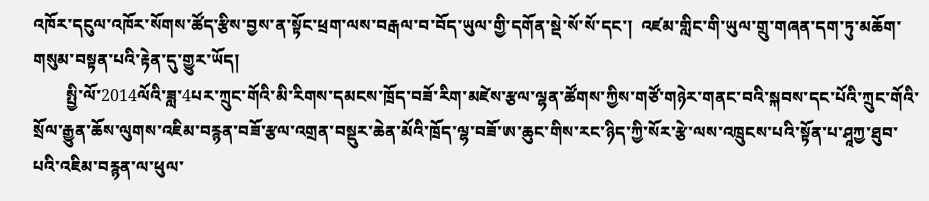འཁོར་དངུལ་འཁོར་སོགས་ཚོད་རྩིས་བྱས་ན་སྟོང་ཕྲག་ལས་བརྒལ་བ་བོད་ཡུལ་གྱི་དགོན་སྡེ་སོ་སོ་དང་།  འཛམ་གླིང་གི་ཡུལ་གྲུ་གཞན་དག་ཏུ་མཆོག་གསུམ་བསྟན་པའི་རྟེན་དུ་གྱུར་ཡོད།
        སྤྱི་ལོ་2014ལོའི་ཟླ་4པར་ཀྲུང་གོའི་མི་རིགས་དམངས་ཁྲོད་བཟོ་རིག་མཛེས་རྩལ་ལྷན་ཚོགས་ཀྱིས་གཙོ་གཉེར་གནང་བའི་སྐབས་དང་པོའི་ཀྲུང་གོའི་སྲོལ་རྒྱུན་ཆོས་ལུགས་འཇིམ་བརྙན་བཟོ་རྩལ་འགྲན་བསྡུར་ཆེན་མོའི་ཁྲོད་ལྷ་བཟོ་ཨ་ཆུང་གིས་རང་ཉིད་ཀྱི་སོར་རྩེ་ལས་འཁྲུངས་པའི་སྟོན་པ་ཤཱཀྱ་ཐུབ་པའི་འཇིམ་བརྙན་ལ་ཕུལ་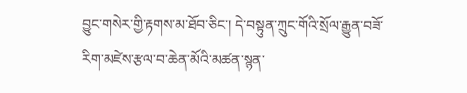བྱུང་གསེར་གྱི་རྟགས་མ་ཐོབ་ཅིང་། དེ་བསྟུན་ཀྲུང་གོའི་སྲོལ་རྒྱུན་བཟོ་རིག་མཛེས་རྩལ་བ་ཆེན་མོའི་མཚན་སྙན་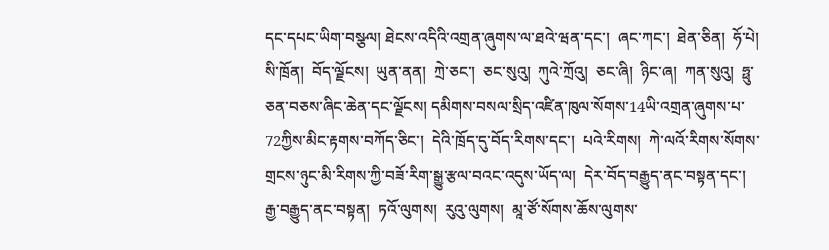དང་དཔང་ཡིག་བསྩལ། ཐེངས་འདིའི་འགྲན་ཞུགས་ལ་ཐའེ་ཝན་དང་།  ཞང་ཀང་།  ཐེན་ཅིན།  ཧོ་པེ།  སི་ཁྲོན།  བོད་ལྗོངས།  ཡུན་ནན།  ཀྲེ་ཅང་།  ཅང་སུའུ།  ཀུའེ་ཀྲོའུ།  ཅང་ཞི།  ཉིང་ཞ།  ཀན་སུའུ།  ཧྥུ་ཅན་བཅས་ཞིང་ཆེན་དང་ལྗོངས། དམིགས་བསལ་སྲིད་འཛིན་ཁུལ་སོགས་14ཡི་འགྲན་ཞུགས་པ་72ཀྱིས་མིང་རྟགས་བཀོད་ཅིང་།  དེའི་ཁྲོད་དུ་བོད་རིགས་དང་།  པའེ་རིགས།  ཀེ་ལའོ་རིགས་སོགས་གྲངས་ཉུང་མི་རིགས་ཀྱི་བཟོ་རིག་སྒྱུ་རྩལ་བའང་འདུས་ཡོད་ལ།  དེར་བོད་བརྒྱུད་ནང་བསྟན་དང་།  རྒྱ་བརྒྱུད་ནང་བསྟན།  ཏའོ་ལུགས།  རུའུ་ལུགས།  མཱ་ཙོ་སོགས་ཆོས་ལུགས་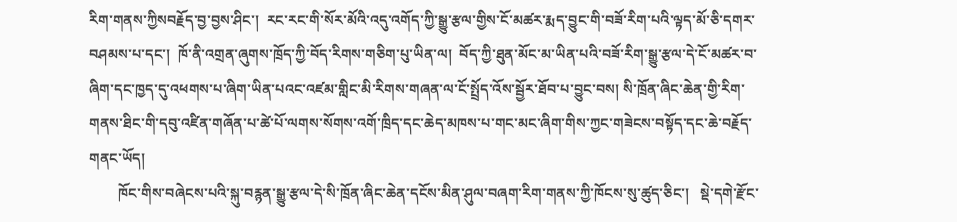རིག་གནས་ཀྱིསབརྗོད་བྱ་བྱས་ཤིང་།  རང་རང་གི་སོར་མོའི་འདུ་འགོད་ཀྱི་སྒྱུ་རྩལ་གྱིས་ངོ་མཚར་རྨད་བྱུང་གི་བཟོ་རིག་པའི་ལྟད་མོ་ཅི་དགར་བཤམས་པ་དང་།  ཁོ་ནི་འགྲན་ཞུགས་ཁྲོད་ཀྱི་བོད་རིགས་གཅིག་པུ་ཡིན་ལ།  བོད་ཀྱི་ཐུན་མོང་མ་ཡིན་པའི་བཟོ་རིག་སྒྱུ་རྩལ་དེ་ངོ་མཚར་བ་ཞིག་དང་ཁྱད་དུ་འཕགས་པ་ཞིག་ཡིན་པའང་འཛམ་གླིང་མི་རིགས་གཞན་ལ་ངོ་སྤྲོད་འོས་སྦྱོར་ཐོབ་པ་བྱུང་བས། སི་ཁྲོན་ཞིང་ཆེན་གྱི་རིག་གནས་ཐིང་གི་དབུ་འཛིན་གཞོན་པ་ཚེ་པོ་ལགས་སོགས་འགོ་ཁྲིད་དང་ཆེད་མཁས་པ་གང་མང་ཞིག་གིས་ཀྱང་གཟེངས་བསྟོད་དང་ཆེ་བརྗོད་གནང་ཡོད།
        ཁོང་གིས་བཞེངས་པའི་སྐུ་བརྙན་སྒྱུ་རྩལ་དེ་སི་ཁྲོན་ཞིང་ཆེན་དངོས་མིན་ཤུལ་བཞག་རིག་གནས་ཀྱི་ཁོངས་སུ་ཚུད་ཅིང་།   སྡེ་དགེ་རྫོང་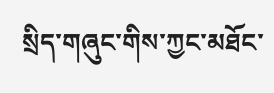སྲིད་གཞུང་གིས་ཀྱང་མཐོང་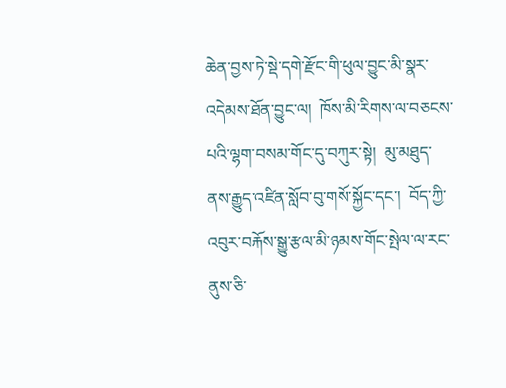ཆེན་བྱས་ཏེ་སྡེ་དགེ་རྫོང་གི་ཕུལ་བྱུང་མི་སྣར་འདེམས་ཐོན་བྱུང་ལ།  ཁོས་མི་རིགས་ལ་བཅངས་པའི་ལྷག་བསམ་གོང་དུ་བཀུར་སྟེ།  མུ་མཐུད་ནས་རྒྱུད་འཛིན་སློབ་བུ་གསོ་སྐྱོང་དང་།  བོད་ཀྱི་འབུར་བརྐོས་སྒྱུ་རྩལ་མི་ཉམས་གོང་སྤེལ་ལ་རང་ནུས་ཅི་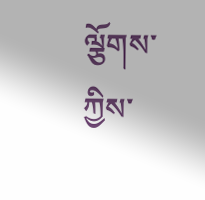ལྕོགས་ཀྱིས་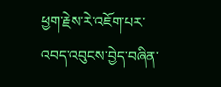ཕྱག་རྗེས་རེ་འཇོག་པར་འབད་འབུངས་བྱེད་བཞིན་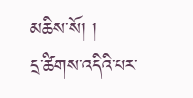མཆིས་སོ། །
དྲ་ཚིགས་འདིའི་པར་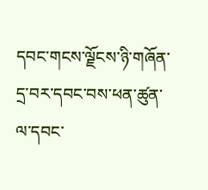དབང་གངས་ལྗོངས་ཉི་གཞོན་དྲ་བར་དབང་བས་ཕན་ཚུན་ལ་དབང་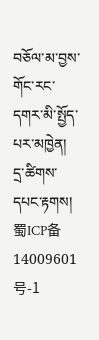བཅོལ་མ་བྱས་གོང་རང་དགར་མི་སྤྱོད་པར་མཁྱེན།
དྲ་ཚིགས་དཔང་རྟགས། 蜀ICP备14009601号-1